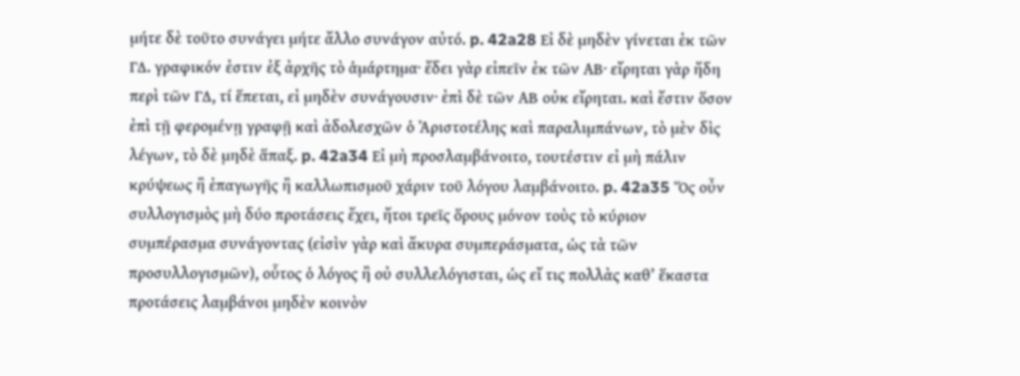μήτε δὲ τοῦτο συνάγει μήτε ἄλλο συνάγον αὐτό. p. 42a28 Εἰ δὲ μηδὲν γίνεται ἐκ τῶν ΓΔ. γραφικόν ἐστιν ἐξ ἀρχῆς τὸ ἁμάρτημα· ἔδει γὰρ εἰπεῖν ἐκ τῶν ΑΒ· εἴρηται γὰρ ἤδη περὶ τῶν ΓΔ, τί ἕπεται, εἰ μηδὲν συνάγουσιν· ἐπὶ δὲ τῶν ΑΒ οὐκ εἴρηται. καὶ ἔστιν ὅσον ἐπὶ τῇ φερομένῃ γραφῇ καὶ ἀδολεσχῶν ὁ Ἀριστοτέλης καὶ παραλιμπάνων, τὸ μὲν δὶς λέγων, τὸ δὲ μηδὲ ἅπαξ. p. 42a34 Εἰ μὴ προσλαμβάνοιτο, τουτέστιν εἰ μὴ πάλιν κρύψεως ἢ ἐπαγωγῆς ἢ καλλωπισμοῦ χάριν τοῦ λόγου λαμβάνοιτο. p. 42a35 Ὅς οὖν συλλογισμὸς μὴ δύο προτάσεις ἔχει, ἤτοι τρεῖς ὅρους μόνον τοὺς τὸ κύριον συμπέρασμα συνάγοντας (εἰσὶν γὰρ καὶ ἄκυρα συμπεράσματα, ὡς τὰ τῶν προσυλλογισμῶν), οὗτος ὁ λόγος ἢ οὐ συλλελόγισται, ὡς εἴ τις πολλὰς καθ’ ἕκαστα προτάσεις λαμβάνοι μηδὲν κοινὸν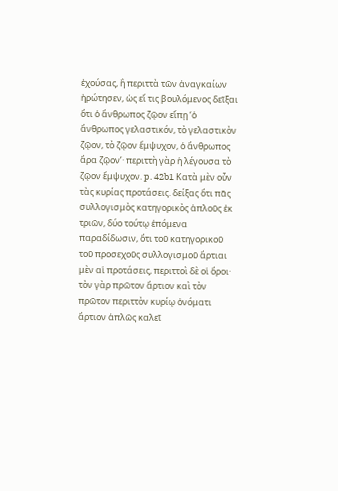ἐχούσας, ἢ περιττὰ τῶν ἀναγκαίων ἠρώτησεν, ὡς εἴ τις βουλόμενος δεῖξαι ὅτι ὁ ἄνθρωπος ζῷον εἴπῃ ‘ὁ ἄνθρωπος γελαστικόν, τὸ γελαστικὸν ζῷον, τὸ ζῷον ἔμψυχον, ὁ ἄνθρωπος ἄρα ζῷον’· περιττὴ γὰρ ἡ λέγουσα τὸ ζῷον ἔμψυχον. p. 42b1 Κατὰ μὲν οὖν τὰς κυρίας προτάσεις. δείξας ὅτι πᾶς συλλογισμὸς κατηγορικὸς ἁπλοῦς ἐκ τριῶν, δύο τούτῳ ἑπόμενα παραδίδωσιν, ὅτι τοῦ κατηγορικοῦ τοῦ προσεχοῦς συλλογισμοῦ ἄρτιαι μὲν αἱ προτάσεις, περιττοὶ δὲ οἱ ὅροι· τὸν γὰρ πρῶτον ἄρτιον καὶ τὸν πρῶτον περιττὸν κυρίῳ ὀνόματι ἄρτιον ἁπλῶς καλεῖ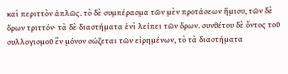καὶ περιττὸν ἁπλῶς. τὸ δὲ συμπέρασμα τῶν μὲν προτάσεων ἥμισυ, τῶν δὲ ὅρων τριττόν· τὰ δὲ διαστήματα ἑνὶ λείπει τῶν ὅρων. συνθέτου δὲ ὄντος τοῦ συλλογισμοῦ ἓν μόνον σώζεται τῶν εἰρημένων, τὸ τὰ διαστήματα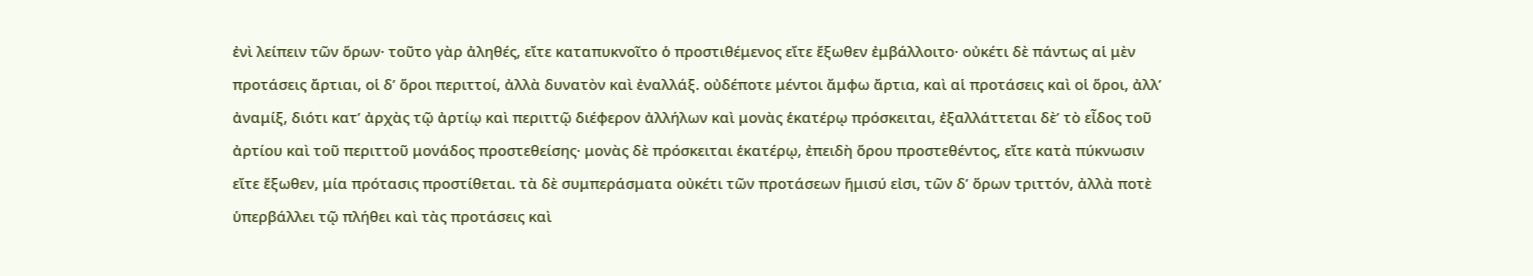ἐνὶ λείπειν τῶν ὅρων· τοῦτο γὰρ ἀληθές, εἴτε καταπυκνοῖτο ὁ προστιθέμενος εἴτε ἔξωθεν ἐμβάλλοιτο· οὐκέτι δὲ πάντως αἱ μὲν προτάσεις ἄρτιαι, οἱ δ’ ὅροι περιττοί, ἀλλὰ δυνατὸν καὶ ἐναλλάξ. οὐδέποτε μέντοι ἄμφω ἄρτια, καὶ αἱ προτάσεις καὶ οἱ ὅροι, ἀλλ’ ἀναμίξ, διότι κατ’ ἀρχὰς τῷ ἀρτίῳ καὶ περιττῷ διέφερον ἀλλήλων καὶ μονὰς ἑκατέρῳ πρόσκειται, ἐξαλλάττεται δὲ’ τὸ εἶδος τοῦ ἀρτίου καὶ τοῦ περιττοῦ μονάδος προστεθείσης· μονὰς δὲ πρόσκειται ἑκατέρῳ, ἐπειδὴ ὅρου προστεθέντος, εἴτε κατὰ πύκνωσιν εἴτε ἔξωθεν, μία πρότασις προστίθεται. τὰ δὲ συμπεράσματα οὐκέτι τῶν προτάσεων ἥμισύ εἰσι, τῶν δ’ ὅρων τριττόν, ἀλλὰ ποτὲ ὑπερβάλλει τῷ πλήθει καὶ τὰς προτάσεις καὶ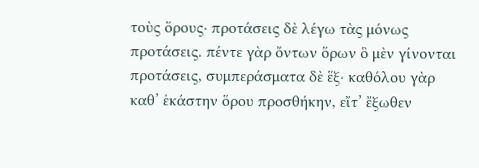τοὺς ὅρους· προτάσεις δὲ λέγω τὰς μόνως προτάσεις. πέντε γὰρ ὄντων ὅρων ὃ μὲν γίνονται προτάσεις, συμπεράσματα δὲ ἕξ· καθόλου γὰρ καθ’ ἑκάστην ὅρου προσθήκην, εἴτ’ ἔξωθεν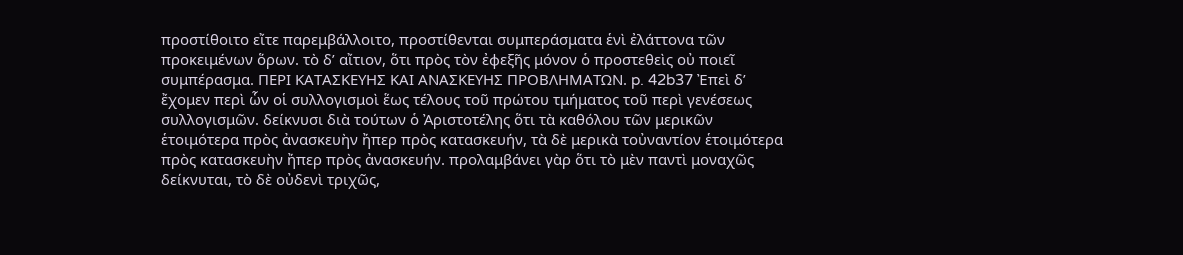προστίθοιτο εἴτε παρεμβάλλοιτο, προστίθενται συμπεράσματα ἑνὶ ἐλάττονα τῶν προκειμένων ὅρων. τὸ δ’ αἴτιον, ὅτι πρὸς τὸν ἐφεξῆς μόνον ὁ προστεθεὶς οὐ ποιεῖ συμπέρασμα. ΠΕΡΙ ΚΑΤΑΣΚΕΥΗΣ ΚΑΙ ΑΝΑΣΚΕΥΗΣ ΠΡΟΒΛΗΜΑΤΩΝ. p. 42b37 Ἐπεὶ δ’ ἔχομεν περὶ ὧν οἱ συλλογισμοὶ ἕως τέλους τοῦ πρώτου τμήματος τοῦ περὶ γενέσεως συλλογισμῶν. δείκνυσι διὰ τούτων ὁ Ἀριστοτέλης ὅτι τὰ καθόλου τῶν μερικῶν ἑτοιμότερα πρὸς ἀνασκευὴν ἤπερ πρὸς κατασκευήν, τὰ δὲ μερικὰ τοὐναντίον ἑτοιμότερα πρὸς κατασκευὴν ἤπερ πρὸς ἀνασκευήν. προλαμβάνει γὰρ ὅτι τὸ μὲν παντὶ μοναχῶς δείκνυται, τὸ δὲ οὐδενὶ τριχῶς,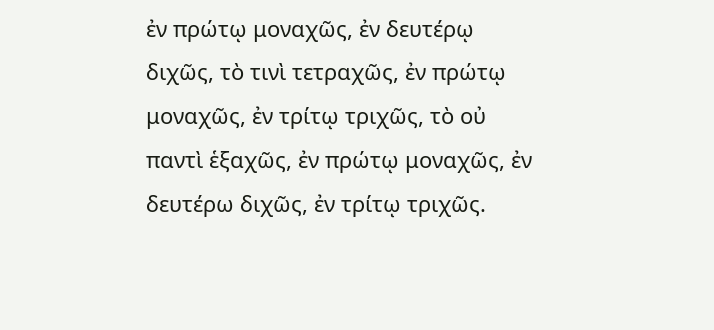ἐν πρώτῳ μοναχῶς, ἐν δευτέρῳ διχῶς, τὸ τινὶ τετραχῶς, ἐν πρώτῳ μοναχῶς, ἐν τρίτῳ τριχῶς, τὸ οὐ παντὶ ἑξαχῶς, ἐν πρώτῳ μοναχῶς, ἐν δευτέρω διχῶς, ἐν τρίτῳ τριχῶς.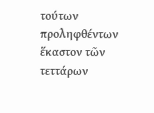τούτων προληφθέντων ἕκαστον τῶν τεττάρων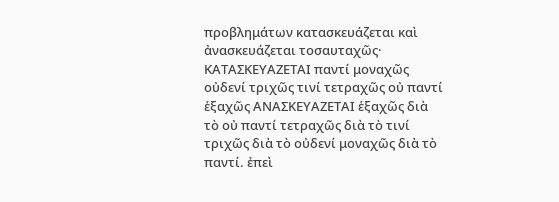προβλημάτων κατασκευάζεται καὶ ἀνασκευάζεται τοσαυταχῶς· ΚΑΤΑΣΚΕΥΑΖΕΤΑΙ παντί μοναχῶς οὐδενί τριχῶς τινί τετραχῶς οὐ παντί ἑξαχῶς ΑΝΑΣΚΕΥΑΖΕΤΑΙ ἑξαχῶς διὰ τὸ οὐ παντί τετραχῶς διὰ τὸ τινί τριχῶς διὰ τὸ οὐδενί μοναχῶς διὰ τὸ παντί. ἐπεὶ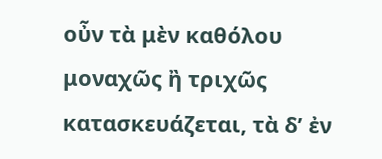οὖν τὰ μὲν καθόλου μοναχῶς ἢ τριχῶς κατασκευάζεται, τὰ δ’ ἐν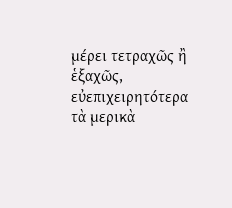μέρει τετραχῶς ἢ ἑξαχῶς, εὐεπιχειρητότερα τὰ μερικὰ